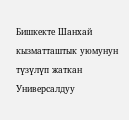Бишкекте Шанхай кызматташтык уюмунун түзүлүп жаткан Универсалдуу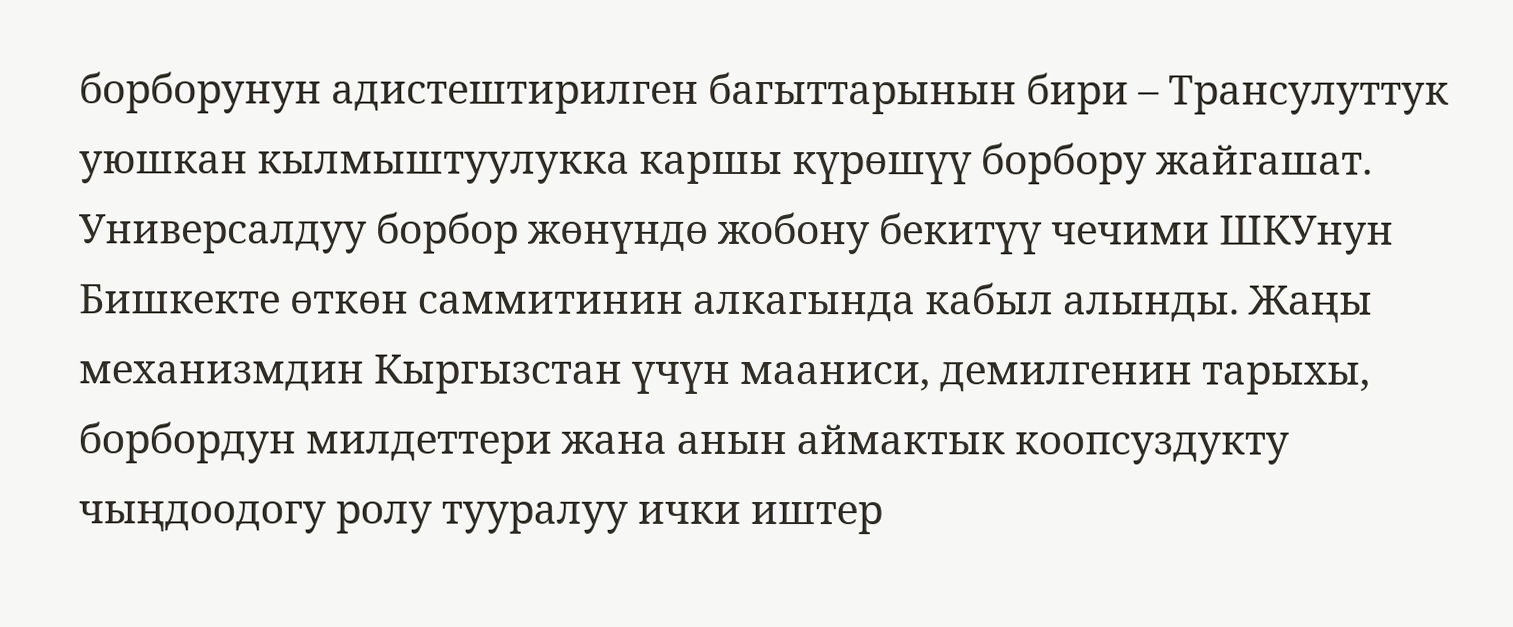борборунун адистештирилген багыттарынын бири – Трансулуттук уюшкан кылмыштуулукка каршы күрөшүү борбору жайгашат. Универсалдуу борбор жөнүндө жобону бекитүү чечими ШКУнун Бишкекте өткөн саммитинин алкагында кабыл алынды. Жаңы механизмдин Кыргызстан үчүн мааниси, демилгенин тарыхы, борбордун милдеттери жана анын аймактык коопсуздукту чыңдоодогу ролу тууралуу ички иштер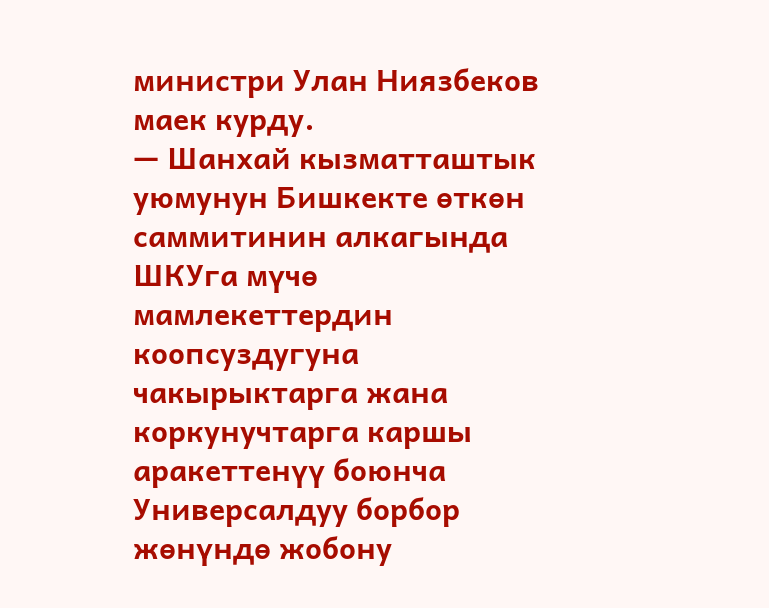министри Улан Ниязбеков маек курду.
— Шанхай кызматташтык уюмунун Бишкекте өткөн саммитинин алкагында ШКУга мүчө мамлекеттердин коопсуздугуна чакырыктарга жана коркунучтарга каршы аракеттенүү боюнча Универсалдуу борбор жөнүндө жобону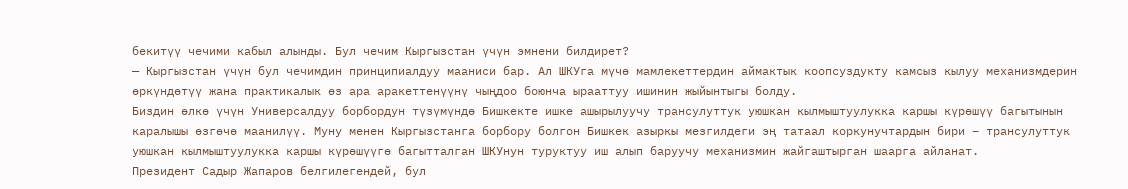бекитүү чечими кабыл алынды. Бул чечим Кыргызстан үчүн эмнени билдирет?
— Кыргызстан үчүн бул чечимдин принципиалдуу мааниси бар. Ал ШКУга мүчө мамлекеттердин аймактык коопсуздукту камсыз кылуу механизмдерин өркүндөтүү жана практикалык өз ара аракеттенүүнү чыңдоо боюнча ырааттуу ишинин жыйынтыгы болду.
Биздин өлкө үчүн Универсалдуу борбордун түзүмүндө Бишкекте ишке ашырылуучу трансулуттук уюшкан кылмыштуулукка каршы күрөшүү багытынын каралышы өзгөчө маанилүү. Муну менен Кыргызстанга борбору болгон Бишкек азыркы мезгилдеги эң татаал коркунучтардын бири – трансулуттук уюшкан кылмыштуулукка каршы күрөшүүгө багытталган ШКУнун туруктуу иш алып баруучу механизмин жайгаштырган шаарга айланат.
Президент Садыр Жапаров белгилегендей, бул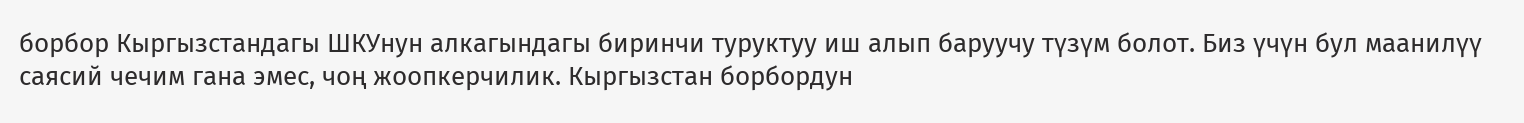борбор Кыргызстандагы ШКУнун алкагындагы биринчи туруктуу иш алып баруучу түзүм болот. Биз үчүн бул маанилүү саясий чечим гана эмес, чоң жоопкерчилик. Кыргызстан борбордун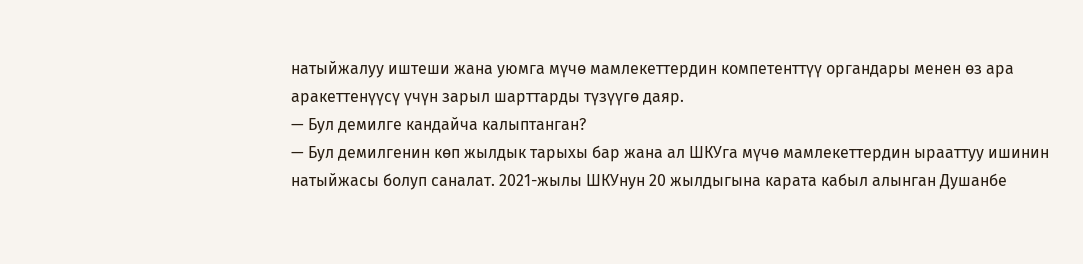натыйжалуу иштеши жана уюмга мүчө мамлекеттердин компетенттүү органдары менен өз ара аракеттенүүсү үчүн зарыл шарттарды түзүүгө даяр.
— Бул демилге кандайча калыптанган?
— Бул демилгенин көп жылдык тарыхы бар жана ал ШКУга мүчө мамлекеттердин ырааттуу ишинин натыйжасы болуп саналат. 2021-жылы ШКУнун 20 жылдыгына карата кабыл алынган Душанбе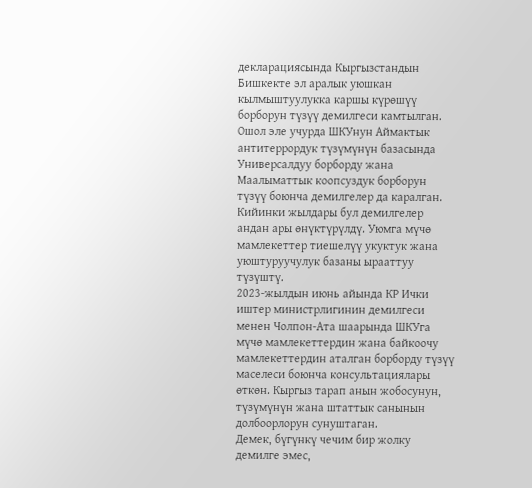декларациясында Кыргызстандын Бишкекте эл аралык уюшкан кылмыштуулукка каршы күрөшүү борборун түзүү демилгеси камтылган.
Ошол эле учурда ШКУнун Аймактык антитеррордук түзүмүнүн базасында Универсалдуу борборду жана Маалыматтык коопсуздук борборун түзүү боюнча демилгелер да каралган.
Кийинки жылдары бул демилгелер андан ары өнүктүрүлдү. Уюмга мүчө мамлекеттер тиешелүү укуктук жана уюштуруучулук базаны ырааттуу түзүштү.
2023-жылдын июнь айында КР Ички иштер министрлигинин демилгеси менен Чолпон-Ата шаарында ШКУга мүчө мамлекеттердин жана байкоочу мамлекеттердин аталган борборду түзүү маселеси боюнча консультациялары өткөн. Кыргыз тарап анын жобосунун, түзүмүнүн жана штаттык санынын долбоорлорун сунуштаган.
Демек, бүгүнкү чечим бир жолку демилге эмес,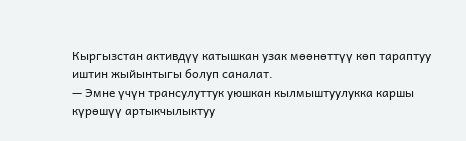Кыргызстан активдүү катышкан узак мөөнөттүү көп тараптуу иштин жыйынтыгы болуп саналат.
— Эмне үчүн трансулуттук уюшкан кылмыштуулукка каршы күрөшүү артыкчылыктуу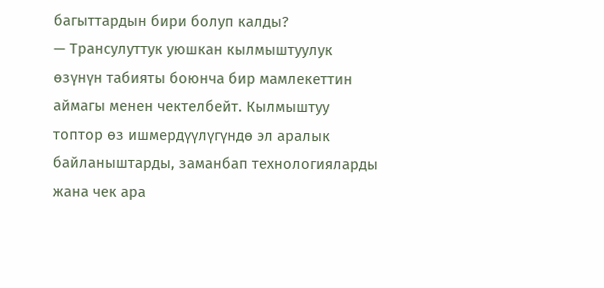багыттардын бири болуп калды?
— Трансулуттук уюшкан кылмыштуулук өзүнүн табияты боюнча бир мамлекеттин аймагы менен чектелбейт. Кылмыштуу топтор өз ишмердүүлүгүндө эл аралык байланыштарды, заманбап технологияларды жана чек ара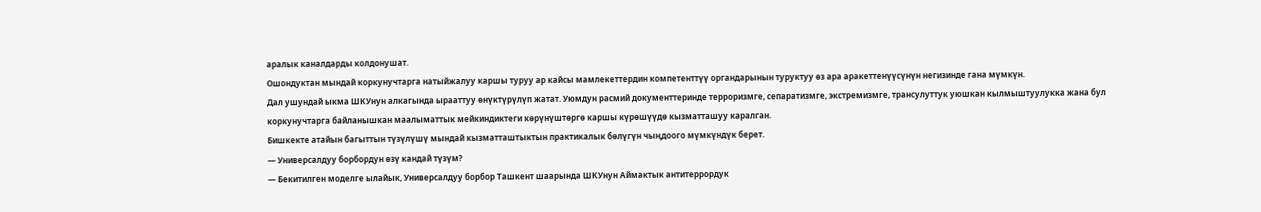аралык каналдарды колдонушат.
Ошондуктан мындай коркунучтарга натыйжалуу каршы туруу ар кайсы мамлекеттердин компетенттүү органдарынын туруктуу өз ара аракеттенүүсүнүн негизинде гана мүмкүн.
Дал ушундай ыкма ШКУнун алкагында ырааттуу өнүктүрүлүп жатат. Уюмдун расмий документтеринде терроризмге, сепаратизмге, экстремизмге, трансулуттук уюшкан кылмыштуулукка жана бул коркунучтарга байланышкан маалыматтык мейкиндиктеги көрүнүштөргө каршы күрөшүүдө кызматташуу каралган.
Бишкекте атайын багыттын түзүлүшү мындай кызматташтыктын практикалык бөлүгүн чыңдоого мүмкүндүк берет.
— Универсалдуу борбордун өзү кандай түзүм?
— Бекитилген моделге ылайык, Универсалдуу борбор Ташкент шаарында ШКУнун Аймактык антитеррордук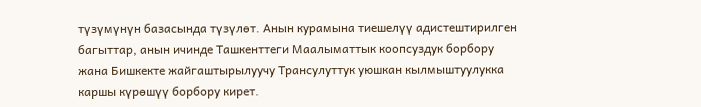түзүмүнүн базасында түзүлөт. Анын курамына тиешелүү адистештирилген багыттар, анын ичинде Ташкенттеги Маалыматтык коопсуздук борбору жана Бишкекте жайгаштырылуучу Трансулуттук уюшкан кылмыштуулукка каршы күрөшүү борбору кирет.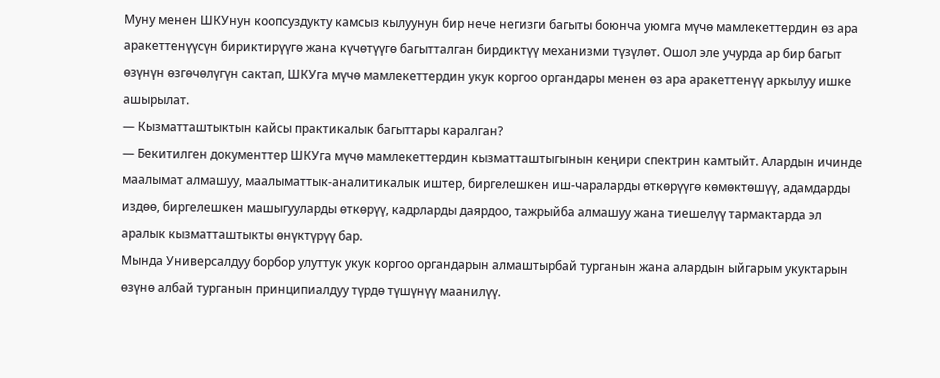Муну менен ШКУнун коопсуздукту камсыз кылуунун бир нече негизги багыты боюнча уюмга мүчө мамлекеттердин өз ара аракеттенүүсүн бириктирүүгө жана күчөтүүгө багытталган бирдиктүү механизми түзүлөт. Ошол эле учурда ар бир багыт өзүнүн өзгөчөлүгүн сактап, ШКУга мүчө мамлекеттердин укук коргоо органдары менен өз ара аракеттенүү аркылуу ишке ашырылат.
— Кызматташтыктын кайсы практикалык багыттары каралган?
— Бекитилген документтер ШКУга мүчө мамлекеттердин кызматташтыгынын кеңири спектрин камтыйт. Алардын ичинде маалымат алмашуу, маалыматтык-аналитикалык иштер, биргелешкен иш-чараларды өткөрүүгө көмөктөшүү, адамдарды издөө, биргелешкен машыгууларды өткөрүү, кадрларды даярдоо, тажрыйба алмашуу жана тиешелүү тармактарда эл аралык кызматташтыкты өнүктүрүү бар.
Мында Универсалдуу борбор улуттук укук коргоо органдарын алмаштырбай турганын жана алардын ыйгарым укуктарын өзүнө албай турганын принципиалдуу түрдө түшүнүү маанилүү.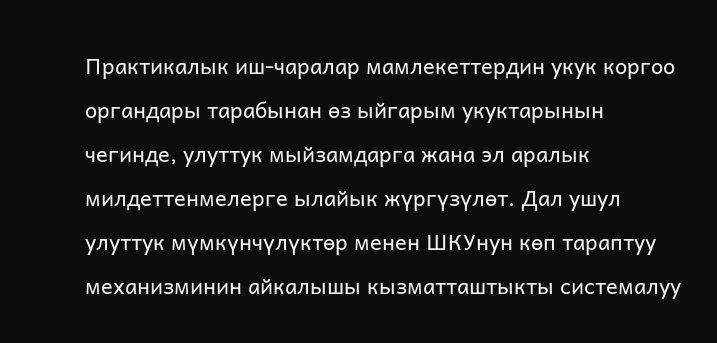Практикалык иш-чаралар мамлекеттердин укук коргоо органдары тарабынан өз ыйгарым укуктарынын чегинде, улуттук мыйзамдарга жана эл аралык милдеттенмелерге ылайык жүргүзүлөт. Дал ушул улуттук мүмкүнчүлүктөр менен ШКУнун көп тараптуу механизминин айкалышы кызматташтыкты системалуу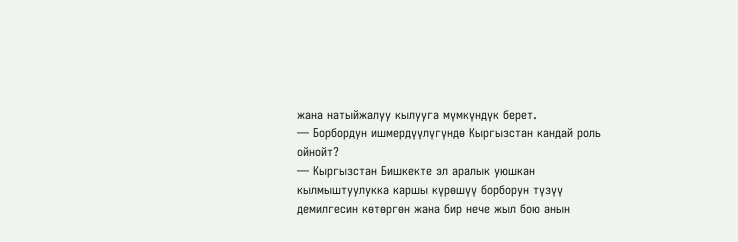жана натыйжалуу кылууга мүмкүндүк берет.
— Борбордун ишмердүүлүгүндө Кыргызстан кандай роль ойнойт?
— Кыргызстан Бишкекте эл аралык уюшкан кылмыштуулукка каршы күрөшүү борборун түзүү демилгесин көтөргөн жана бир нече жыл бою анын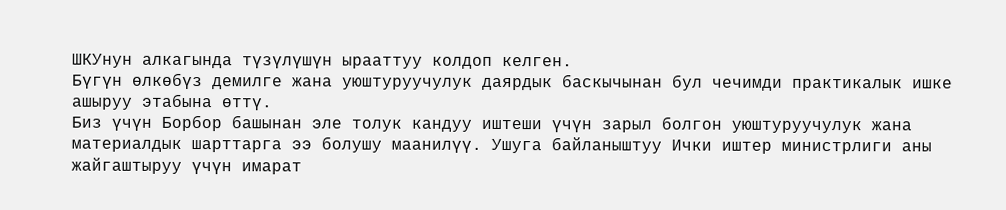ШКУнун алкагында түзүлүшүн ырааттуу колдоп келген.
Бүгүн өлкөбүз демилге жана уюштуруучулук даярдык баскычынан бул чечимди практикалык ишке ашыруу этабына өттү.
Биз үчүн Борбор башынан эле толук кандуу иштеши үчүн зарыл болгон уюштуруучулук жана материалдык шарттарга ээ болушу маанилүү. Ушуга байланыштуу Ички иштер министрлиги аны жайгаштыруу үчүн имарат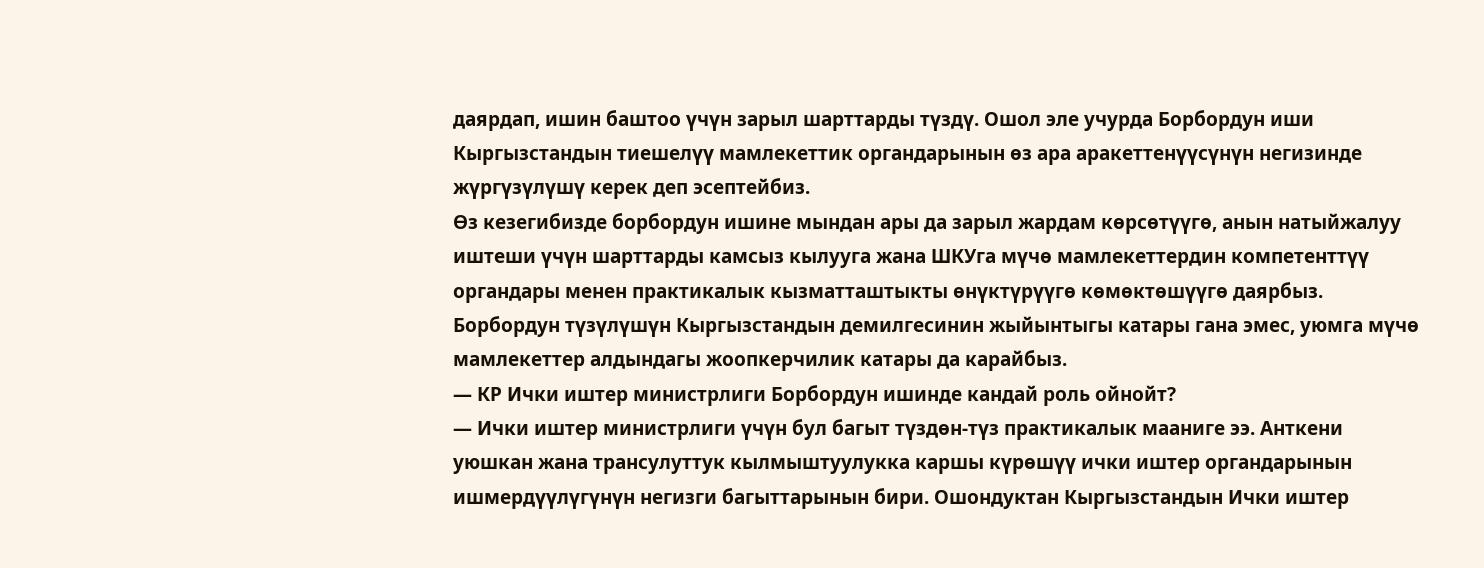даярдап, ишин баштоо үчүн зарыл шарттарды түздү. Ошол эле учурда Борбордун иши Кыргызстандын тиешелүү мамлекеттик органдарынын өз ара аракеттенүүсүнүн негизинде жүргүзүлүшү керек деп эсептейбиз.
Өз кезегибизде борбордун ишине мындан ары да зарыл жардам көрсөтүүгө, анын натыйжалуу иштеши үчүн шарттарды камсыз кылууга жана ШКУга мүчө мамлекеттердин компетенттүү органдары менен практикалык кызматташтыкты өнүктүрүүгө көмөктөшүүгө даярбыз. Борбордун түзүлүшүн Кыргызстандын демилгесинин жыйынтыгы катары гана эмес, уюмга мүчө мамлекеттер алдындагы жоопкерчилик катары да карайбыз.
— КР Ички иштер министрлиги Борбордун ишинде кандай роль ойнойт?
— Ички иштер министрлиги үчүн бул багыт түздөн-түз практикалык мааниге ээ. Анткени уюшкан жана трансулуттук кылмыштуулукка каршы күрөшүү ички иштер органдарынын ишмердүүлүгүнүн негизги багыттарынын бири. Ошондуктан Кыргызстандын Ички иштер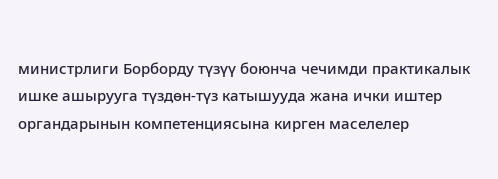министрлиги Борборду түзүү боюнча чечимди практикалык ишке ашырууга түздөн-түз катышууда жана ички иштер органдарынын компетенциясына кирген маселелер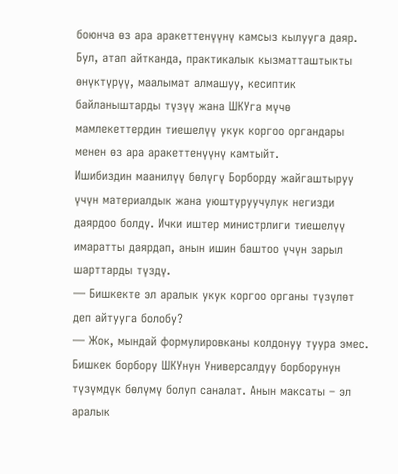боюнча өз ара аракеттенүүнү камсыз кылууга даяр.
Бул, атап айтканда, практикалык кызматташтыкты өнүктүрүү, маалымат алмашуу, кесиптик байланыштарды түзүү жана ШКУга мүчө мамлекеттердин тиешелүү укук коргоо органдары менен өз ара аракеттенүүнү камтыйт.
Ишибиздин маанилүү бөлүгү Борборду жайгаштыруу үчүн материалдык жана уюштуруучулук негизди даярдоо болду. Ички иштер министрлиги тиешелүү имаратты даярдап, анын ишин баштоо үчүн зарыл шарттарды түздү.
— Бишкекте эл аралык укук коргоо органы түзүлөт деп айтууга болобу?
— Жок, мындай формулировканы колдонуу туура эмес. Бишкек борбору ШКУнун Универсалдуу борборунун түзүмдүк бөлүмү болуп саналат. Анын максаты – эл аралык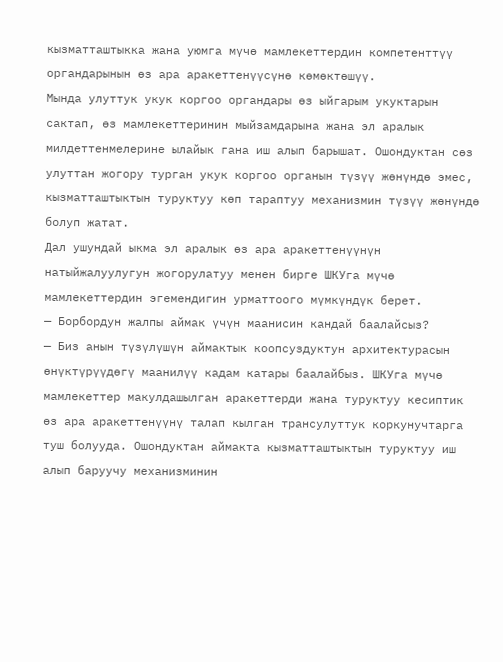кызматташтыкка жана уюмга мүчө мамлекеттердин компетенттүү органдарынын өз ара аракеттенүүсүнө көмөктөшүү.
Мында улуттук укук коргоо органдары өз ыйгарым укуктарын сактап, өз мамлекеттеринин мыйзамдарына жана эл аралык милдеттенмелерине ылайык гана иш алып барышат. Ошондуктан сөз улуттан жогору турган укук коргоо органын түзүү жөнүндө эмес, кызматташтыктын туруктуу көп тараптуу механизмин түзүү жөнүндө болуп жатат.
Дал ушундай ыкма эл аралык өз ара аракеттенүүнүн натыйжалуулугун жогорулатуу менен бирге ШКУга мүчө мамлекеттердин эгемендигин урматтоого мүмкүндүк берет.
— Борбордун жалпы аймак үчүн маанисин кандай баалайсыз?
— Биз анын түзүлүшүн аймактык коопсуздуктун архитектурасын өнүктүрүүдөгү маанилүү кадам катары баалайбыз. ШКУга мүчө мамлекеттер макулдашылган аракеттерди жана туруктуу кесиптик өз ара аракеттенүүнү талап кылган трансулуттук коркунучтарга туш болууда. Ошондуктан аймакта кызматташтыктын туруктуу иш алып баруучу механизминин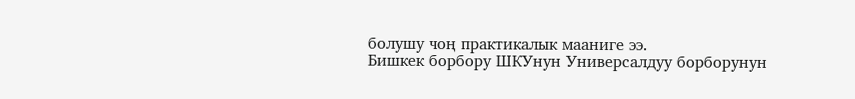болушу чоң практикалык мааниге ээ.
Бишкек борбору ШКУнун Универсалдуу борборунун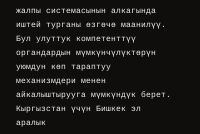жалпы системасынын алкагында иштей турганы өзгөчө маанилүү. Бул улуттук компетенттүү органдардын мүмкүнчүлүктөрүн уюмдун көп тараптуу механизмдери менен айкалыштырууга мүмкүндүк берет.
Кыргызстан үчүн Бишкек эл аралык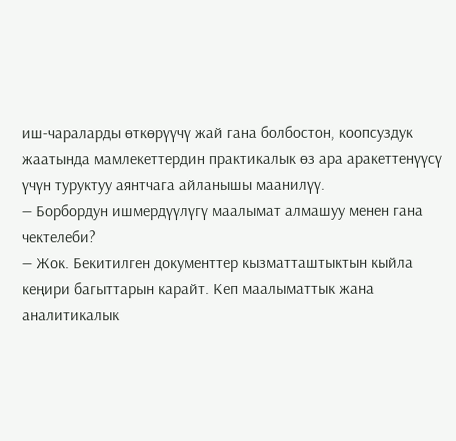иш-чараларды өткөрүүчү жай гана болбостон, коопсуздук жаатында мамлекеттердин практикалык өз ара аракеттенүүсү үчүн туруктуу аянтчага айланышы маанилүү.
— Борбордун ишмердүүлүгү маалымат алмашуу менен гана чектелеби?
— Жок. Бекитилген документтер кызматташтыктын кыйла кеңири багыттарын карайт. Кеп маалыматтык жана аналитикалык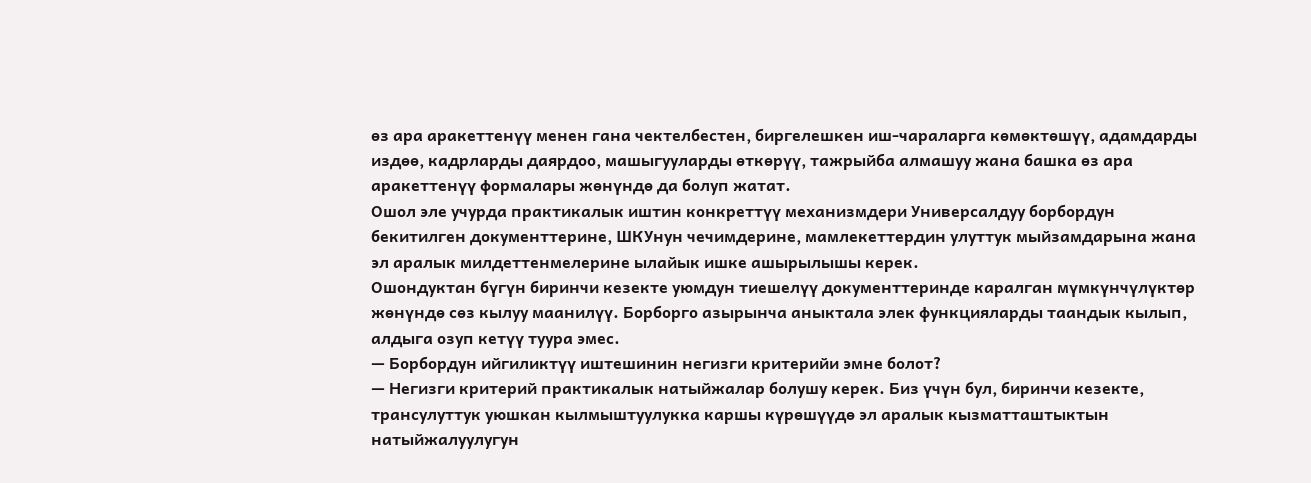өз ара аракеттенүү менен гана чектелбестен, биргелешкен иш-чараларга көмөктөшүү, адамдарды издөө, кадрларды даярдоо, машыгууларды өткөрүү, тажрыйба алмашуу жана башка өз ара аракеттенүү формалары жөнүндө да болуп жатат.
Ошол эле учурда практикалык иштин конкреттүү механизмдери Универсалдуу борбордун бекитилген документтерине, ШКУнун чечимдерине, мамлекеттердин улуттук мыйзамдарына жана эл аралык милдеттенмелерине ылайык ишке ашырылышы керек.
Ошондуктан бүгүн биринчи кезекте уюмдун тиешелүү документтеринде каралган мүмкүнчүлүктөр жөнүндө сөз кылуу маанилүү. Борборго азырынча аныктала элек функцияларды таандык кылып, алдыга озуп кетүү туура эмес.
— Борбордун ийгиликтүү иштешинин негизги критерийи эмне болот?
— Негизги критерий практикалык натыйжалар болушу керек. Биз үчүн бул, биринчи кезекте, трансулуттук уюшкан кылмыштуулукка каршы күрөшүүдө эл аралык кызматташтыктын натыйжалуулугун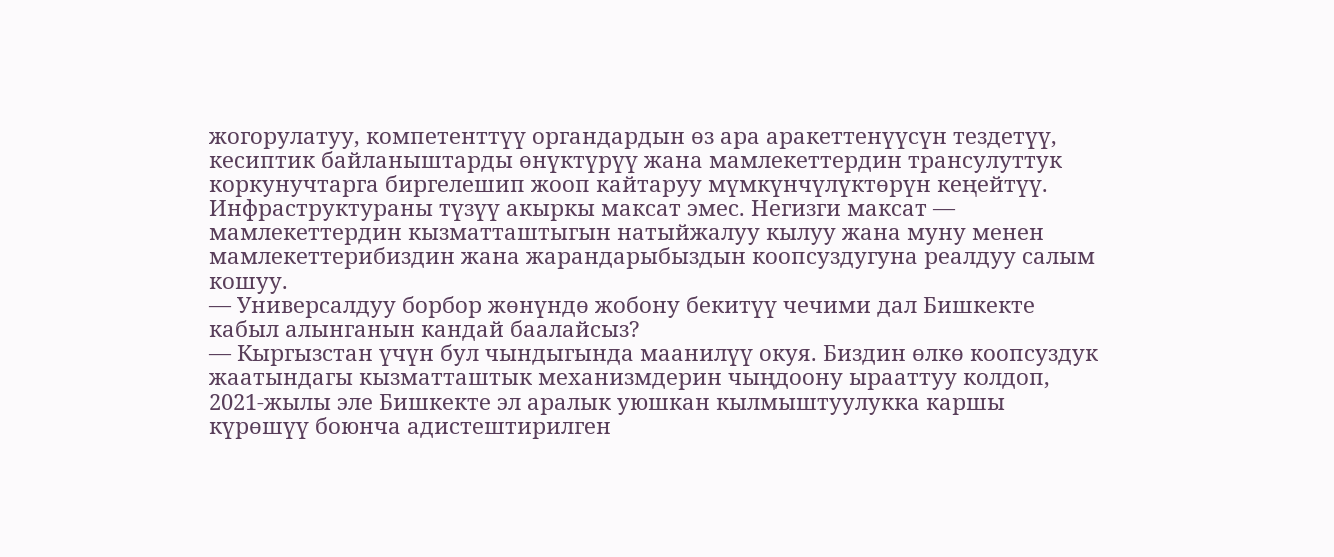жогорулатуу, компетенттүү органдардын өз ара аракеттенүүсүн тездетүү, кесиптик байланыштарды өнүктүрүү жана мамлекеттердин трансулуттук коркунучтарга биргелешип жооп кайтаруу мүмкүнчүлүктөрүн кеңейтүү.
Инфраструктураны түзүү акыркы максат эмес. Негизги максат — мамлекеттердин кызматташтыгын натыйжалуу кылуу жана муну менен мамлекеттерибиздин жана жарандарыбыздын коопсуздугуна реалдуу салым кошуу.
— Универсалдуу борбор жөнүндө жобону бекитүү чечими дал Бишкекте кабыл алынганын кандай баалайсыз?
— Кыргызстан үчүн бул чындыгында маанилүү окуя. Биздин өлкө коопсуздук жаатындагы кызматташтык механизмдерин чыңдоону ырааттуу колдоп, 2021-жылы эле Бишкекте эл аралык уюшкан кылмыштуулукка каршы күрөшүү боюнча адистештирилген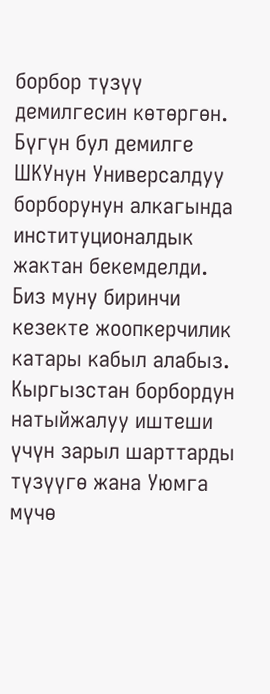борбор түзүү демилгесин көтөргөн. Бүгүн бул демилге ШКУнун Универсалдуу борборунун алкагында институционалдык жактан бекемделди.
Биз муну биринчи кезекте жоопкерчилик катары кабыл алабыз.
Кыргызстан борбордун натыйжалуу иштеши үчүн зарыл шарттарды түзүүгө жана Уюмга мүчө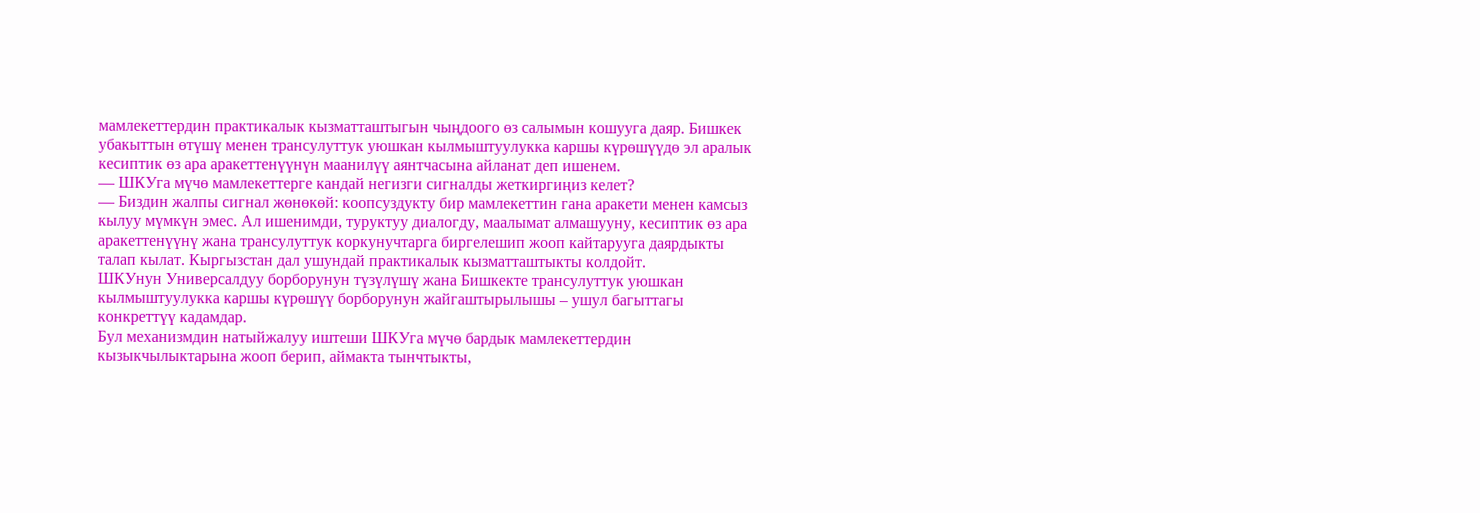мамлекеттердин практикалык кызматташтыгын чыңдоого өз салымын кошууга даяр. Бишкек убакыттын өтүшү менен трансулуттук уюшкан кылмыштуулукка каршы күрөшүүдө эл аралык кесиптик өз ара аракеттенүүнүн маанилүү аянтчасына айланат деп ишенем.
— ШКУга мүчө мамлекеттерге кандай негизги сигналды жеткиргиңиз келет?
— Биздин жалпы сигнал жөнөкөй: коопсуздукту бир мамлекеттин гана аракети менен камсыз кылуу мүмкүн эмес. Ал ишенимди, туруктуу диалогду, маалымат алмашууну, кесиптик өз ара аракеттенүүнү жана трансулуттук коркунучтарга биргелешип жооп кайтарууга даярдыкты талап кылат. Кыргызстан дал ушундай практикалык кызматташтыкты колдойт.
ШКУнун Универсалдуу борборунун түзүлүшү жана Бишкекте трансулуттук уюшкан кылмыштуулукка каршы күрөшүү борборунун жайгаштырылышы – ушул багыттагы конкреттүү кадамдар.
Бул механизмдин натыйжалуу иштеши ШКУга мүчө бардык мамлекеттердин кызыкчылыктарына жооп берип, аймакта тынчтыкты,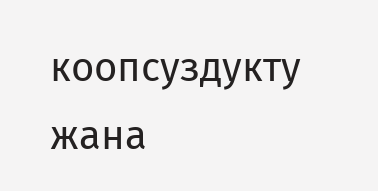коопсуздукту жана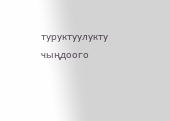туруктуулукту чыңдоого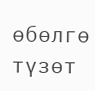өбөлгө түзөт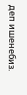деп ишенебиз.